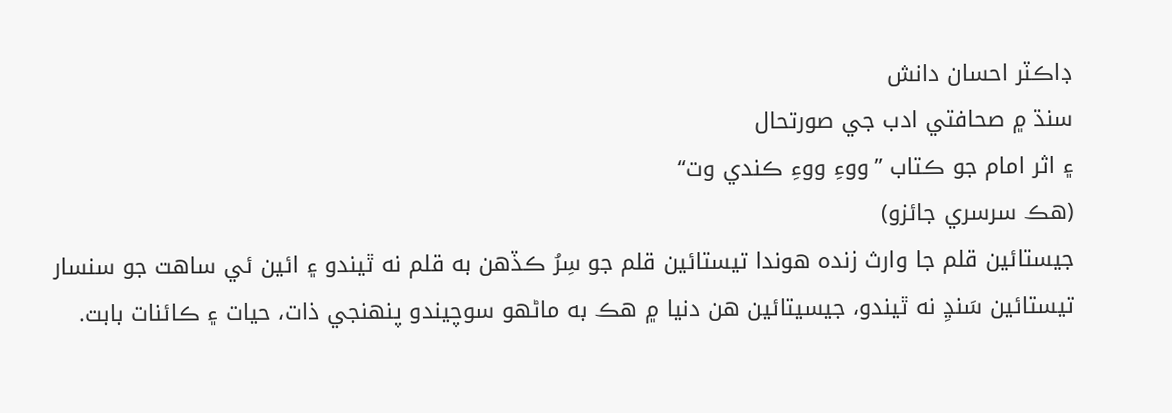ڊاڪٽر احسان دانش
سنڌ ۾ صحافتي ادب جي صورتحال
۽ اثر امام جو ڪتاب ”ووءِ ووءِ ڪندي وت“
(هڪ سرسري جائزو)
جيستائين قلم جا وارث زنده هوندا تيستائين قلم جو سِرُ ڪڏهن به قلم نه ٿيندو ۽ ائين ئي ساهت جو سنسار تيستائين سَنڍِ نه ٿيندو، جيسيتائين هن دنيا ۾ هڪ به ماڻهو سوچيندو پنهنجي ذات، حيات ۽ ڪائنات بابت.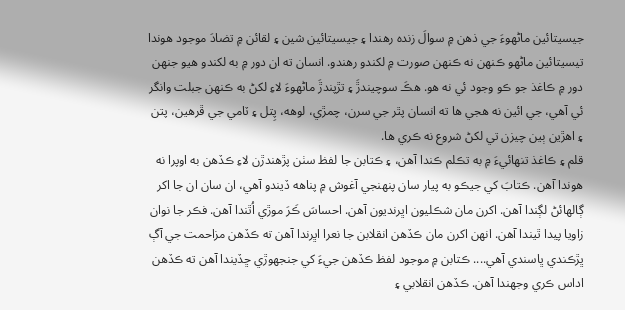جيسيتائين ماڻهوءَ جي ذهن ۾ سوالَ زنده رهندا ۽ جيسيتائين شين ۽ لقائن ۾ تضادَ موجود هوندا تيسيتائين ماڻهو ڪنهن نه ڪنهن صورت ۾ لکندو رهندو. انسان ته ان دور ۾ به لکندو هيو جنهن دور ۾ ڪاغذ جو ڪو وجود ئي نه هو. هڪَ سوچيندڙَ ۽ تڙپندڙَ ماڻهوءَ لاءِ لکڻ به ڪنهن جبلت وانگر ئي آهي، جي ائين نه هجي ها ته انسان پٿر جي سرن، چمڙي، لوهه، پِتل ۽ ٽامي جي ڦرهين، پتن ۽ اهڙين ٻين چيزن تي لکڻ شروع نه ڪري ها.
قلم ۽ ڪاغذ تنهائيءَ ۾ به تڪلم ڪندا آهن، ۽ ڪتابن جا لفظ سٺن پڙهندڙن لاءِ ڪڏهن به اوپرا نه هوندا آهن. ڪتابَ کي جيڪو به پيار سان پنهنجي آغوش ۾ پناهه ڏيندو آهي، ان سان ان جا اکر ڳالهائڻ لڳندا آهن. اکرن مان شڪليون اڀرنديون آهن. احساسَ ڪَرَ موڙي اُٿندا آهن. فڪر جا نوان زاويا پيدا ٿيندا آهن. انهن اکرن مان ڪڏهن انقلابن جا نعرا اڀرندا آهن ته ڪڏهن مزاحمت جي آڳ ڀڙڪندي ڀاسندي آهي.... ڪتابن ۾ موجود لفظ ڪڏهن جيءَ کي جنجھوڙي ڇڏيندا آهن ته ڪڏهن اداس ڪري وجھندا آهن. ڪڏهن انقلابي ۽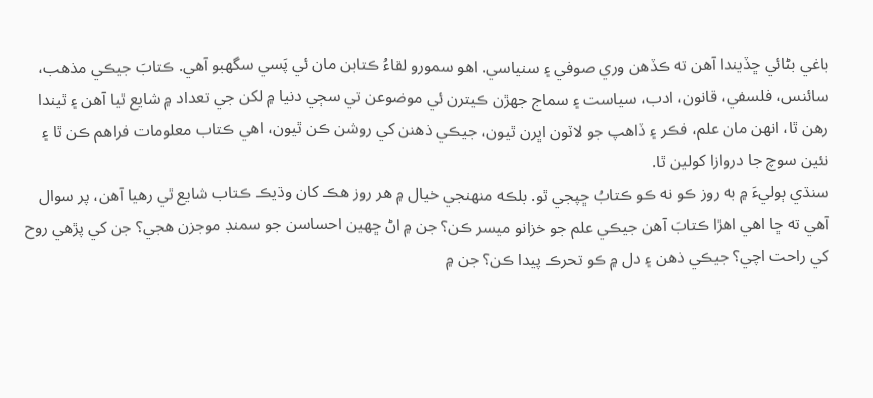باغي بڻائي ڇڏيندا آهن ته ڪڏهن وري صوفي ۽ سنياسي. اهو سمورو لقاءُ ڪتابن مان ئي پَسي سگھبو آهي. ڪتابَ جيڪي مذهب، سائنس، فلسفي، قانون، ادب، سياست ۽ سماج جهڙن ڪيترن ئي موضوعن تي سڄي دنيا ۾ لکن جي تعداد ۾ شايع ٿيا آهن ۽ ٿيندا رهن ٿا، انهن مان علم، فڪر ۽ ڏاهپ جو لاٽون اڀرن ٿيون، جيڪي ذهنن کي روشن ڪن ٿيون، اهي ڪتاب معلومات فراهم ڪن ٿا ۽ نئين سوچ جا دروازا کولين ٿا.
سنڌي ٻوليءَ ۾ به روز ڪو نه ڪو ڪتابُ ڇپجي ٿو. بلڪه منهنجي خيال ۾ هر روز هڪ کان وڌيڪ ڪتاب شايع ٿي رهيا آهن، پر سوال آهي ته ڇا اهي اهڙا ڪتابَ آهن جيڪي علم جو خزانو ميسر ڪن؟ جن ۾ اڻ ڇهين احساسن جو سمنڊ موجزن هجي؟ جن کي پڙهي روح کي راحت اچي؟ جيڪي ذهن ۽ دل ۾ ڪو تحرڪ پيدا ڪن؟ جن ۾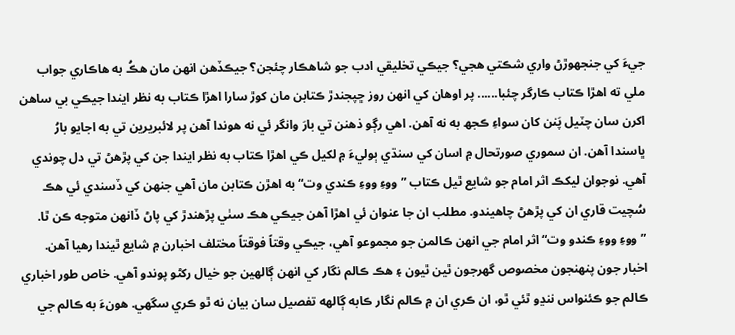جيءَ کي جنجھوڙڻ واري شڪتي هجي؟ جيڪي تخليقي ادب جو شاهڪار چئجن؟ جيڪڏهن انهن مان هڪُ به هاڪاري جواب ملي ته اهڙا ڪتاب ڪارگر چئبا...... پر اوهان کي انهن روز ڇپجندڙ ڪتابن مان کوڙ سارا اهڙا ڪتاب به نظر ايندا جيڪي بي ساهن اکرن سان چٽيل پَنن کان سواءِ ڪجھ به نه آهن. اهي رڳو ذهنن تي بارَ وانگر ئي نه هوندا آهن پر لائبريرين تي به اجايو بارُ ڀاسندا آهن. ان سموري صورتحال ۾ اسان کي سنڌي ٻوليءَ ۾ لکيل ڪي اهڙا ڪتاب به نظر ايندا جن کي پڙهڻ تي دل چوندي آهي. نوجوان ليکڪ اثر امام جو شايع ٿيل ڪتاب ”ووءِ ووءِ ڪندي وت“ به اهڙن ڪتابن مان آهي جنهن کي ڏسندي ئي هڪ سُچيت قاري ان کي پڙهڻ چاهيندو. مطلب ان جا عنوان ئي اهڙا آهن جيڪي هڪ سٺي پڙهندڙ کي پاڻ ڏانهن متوجه ڪن ٿا.
”ووءِ ووءِ ڪندو وت“ اثر امام جي انهن ڪالمن جو مجموعو آهي، جيڪي وقتاً فوقتاً مختلف اخبارن ۾ شايع ٿيندا رهيا آهن. اخبار جون پنهنجون مخصوص گھرجون ٿين ٿيون ۽ هڪ ڪالم نگار کي انهن ڳالهين جو خيال رکڻو پوندو آهي. خاص طور اخباري ڪالم جو ڪئنواس ننڍو ٿئي ٿو، ان ڪري ان ۾ ڪالم نگار ڪابه ڳالهه تفصيل سان بيان نه ٿو ڪري سگھي. هونءَ به ڪالم جي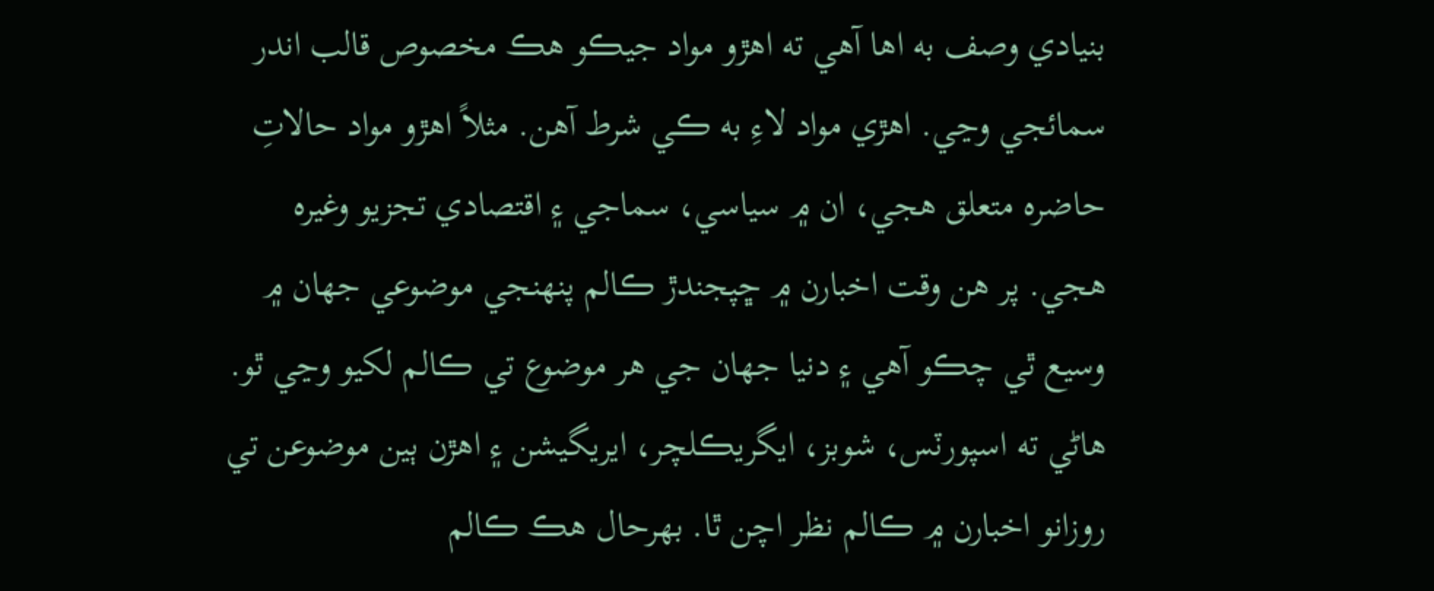بنيادي وصف به اها آهي ته اهڙو مواد جيڪو هڪ مخصوص قالب اندر سمائجي وڃي. اهڙي مواد لاءِ به ڪي شرط آهن. مثلاً اهڙو مواد حالاتِ حاضره متعلق هجي، ان ۾ سياسي، سماجي ۽ اقتصادي تجزيو وغيره هجي. پر هن وقت اخبارن ۾ ڇپجندڙ ڪالم پنهنجي موضوعي جهان ۾ وسيع ٿي چڪو آهي ۽ دنيا جهان جي هر موضوع تي ڪالم لکيو وڃي ٿو. هاڻي ته اسپورٽس، شوبز، ايگريڪلچر، ايريگيشن ۽ اهڙن ٻين موضوعن تي روزانو اخبارن ۾ ڪالم نظر اچن ٿا. بهرحال هڪ ڪالم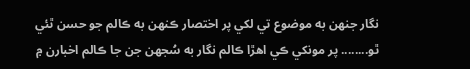نگار جنهن به موضوع تي لکي پر اختصار ڪنهن به ڪالم جو حسن ٿئي ٿو........ پر مونکي ڪي اهڙا ڪالم نگار به سُجھن جن جا ڪالم اخبارن ۾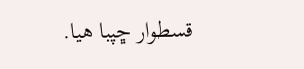قسطوار ڇپبا هيا.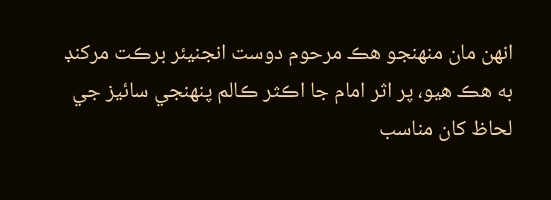انهن مان منهنجو هڪ مرحوم دوست انجنيئر برڪت مرکنڊ به هڪ هيو، پر اثر امام جا اڪثر ڪالم پنهنجي سائيز جي لحاظ کان مناسب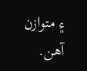۽ متوازن آهن.